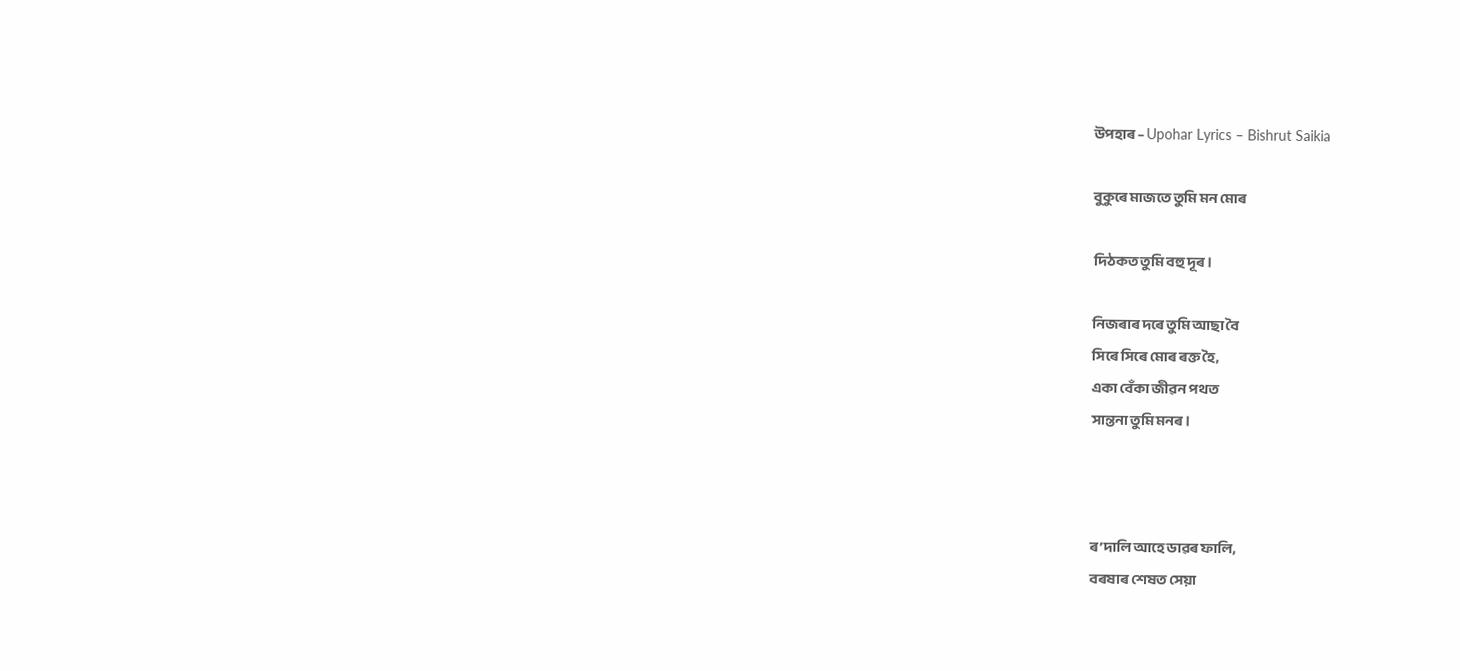উপহাৰ – Upohar Lyrics – Bishrut Saikia

বুকুৰে মাজতে তুমি মন মোৰ

দিঠকত তুমি বহু দূৰ।

নিজৰাৰ দৰে তুমি আছা বৈ
সিৰে সিৰে মোৰ ৰক্ত হৈ,
একা বেঁকা জীৱন পথত
সান্তনা তুমি মনৰ।



ৰ’দালি আহে ডাৱৰ ফালি,
বৰষাৰ শেষত সেয়া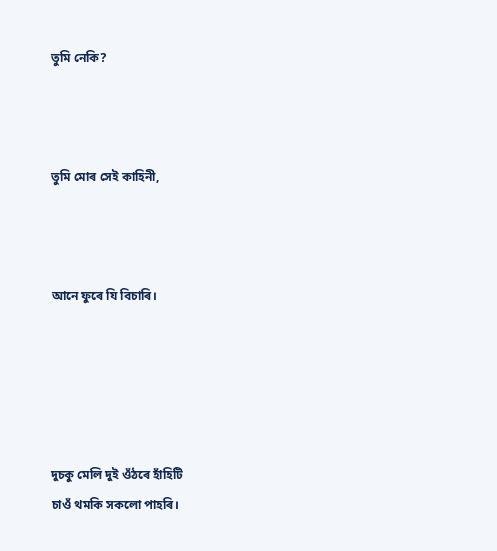তুমি নেকি?



তুমি মোৰ সেই কাহিনী,



আনে ফুৰে যি বিচাৰি।





দুচকু মেলি দুই ওঁঠৰে হাঁহিটি
চাওঁ থমকি সকলো পাহৰি।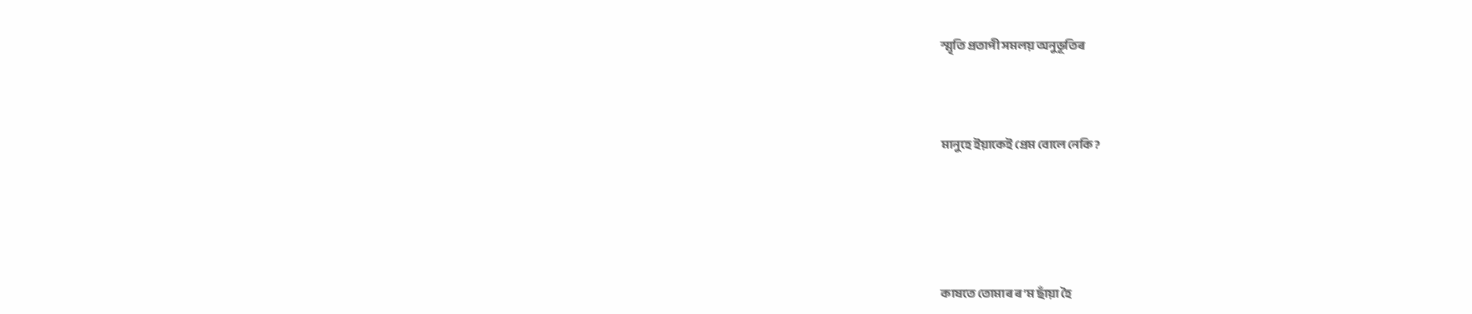স্মৃতি প্ৰতাপী সমলয় অনুভূতিৰ



মানুহে ইয়াকেই প্ৰেম বোলে নেকি?





কাষতে তোমাৰ ৰ’ম ছাঁয়া হৈ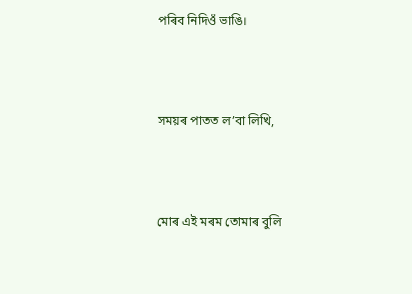পৰিব নিদিওঁ ভাঙি।



সময়ৰ পাতত ল’বা লিখি,



মোৰ এই মৰম তোমাৰ বুলি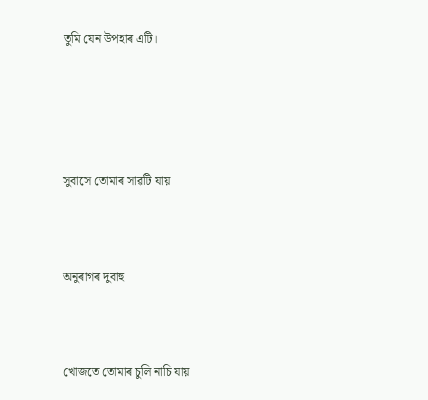তুমি যেন উপহাৰ এটি।





সুবাসে তোমাৰ সাৱটি যায়



অনুৰাগৰ দুবাহু



খোজতে তোমাৰ চুলি নাচি যায়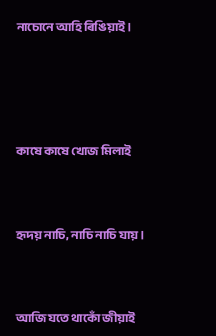নাচোনে আহি ৰিঙিয়াই।





কাষে কাষে খোজ মিলাই



হৃদয় নাচি, নাচি নাচি যায়।



আজি যতে থাকোঁ জীয়াই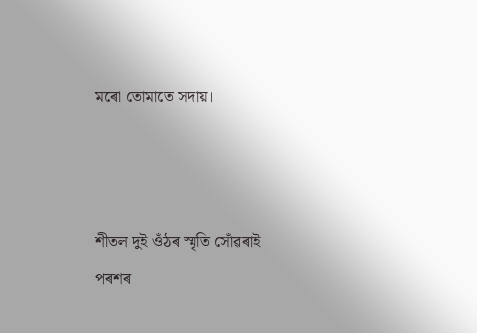মৰো তোমাতে সদায়।



শীতল দুই ওঁঠৰ স্মৃতি সোঁৱৰাই
পৰশৰ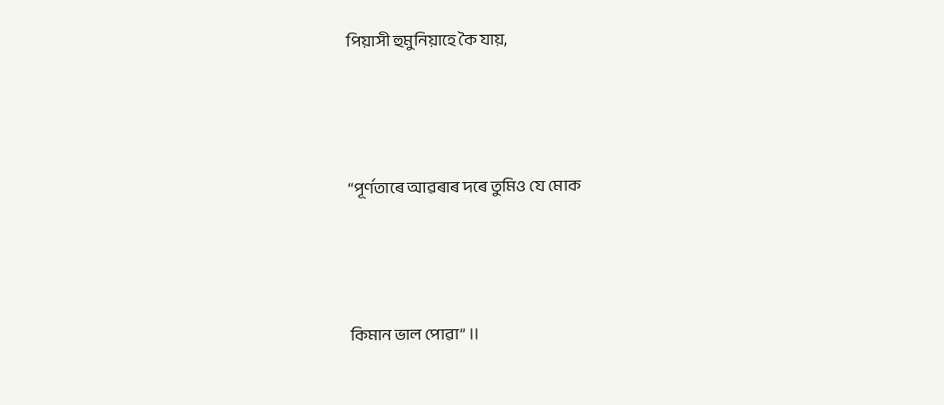পিয়াসী হুমুনিয়াহে কৈ যায়,



“পূৰ্ণতাৰে আৱৰাৰ দৰে তুমিও যে মোক



কিমান ভাল পোৱা” ।।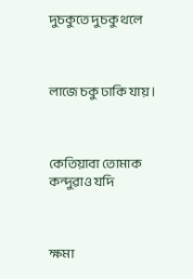দুচকুতে দুচকু থলে



লাজে চকু ঢাকি যায় ।



কেতিয়াবা তোমাক কন্দুৱাও যদি



ক্ষমা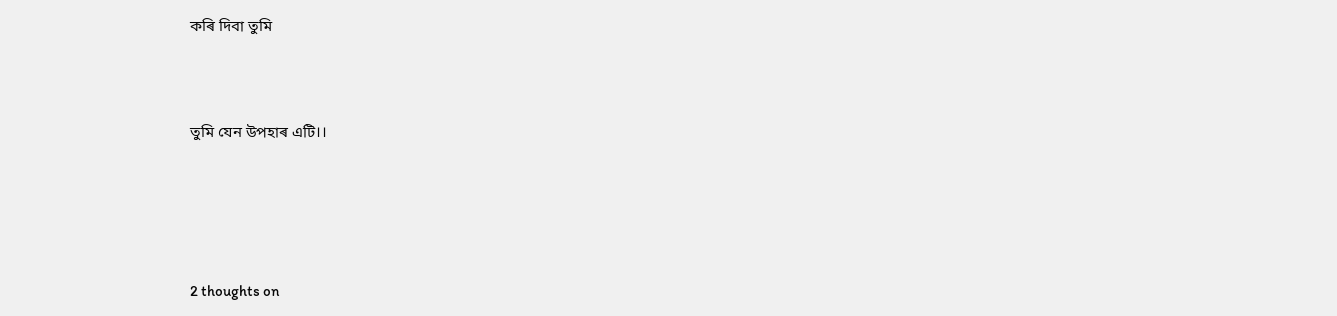কৰি দিবা তুমি



তুমি যেন উপহাৰ এটি।।





2 thoughts on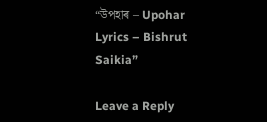“উপহাৰ – Upohar Lyrics – Bishrut Saikia”

Leave a Reply